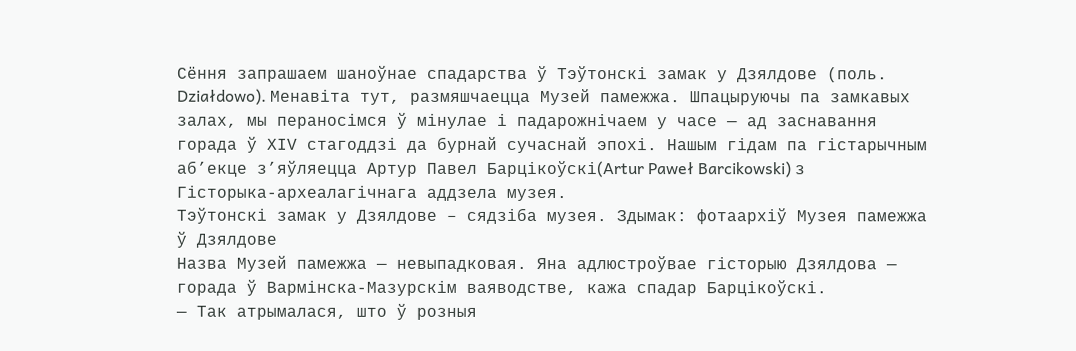Сёння запрашаем шаноўнае спадарства ў Тэўтонскі замак у Дзялдове (поль. Działdowo). Менавіта тут, размяшчаецца Музей памежжа. Шпацыруючы па замкавых залах, мы пераносімся ў мінулае і падарожнічаем у часе — ад заснавання горада ў XІV стагоддзі да бурнай сучаснай эпохі. Нашым гідам па гістарычным аб’екце з’яўляецца Артур Павел Барцікоўскі(Artur Paweł Barcikowski) з Гісторыка-археалагічнага аддзела музея.
Тэўтонскі замак у Дзялдове – сядзіба музея. Здымак: фотаархіў Музея памежжа ў Дзялдове
Назва Музей памежжа — невыпадковая. Яна адлюстроўвае гісторыю Дзялдова — горада ў Вармінска-Мазурскім ваяводстве, кажа спадар Барцікоўскі.
— Так атрымалася, што ў розныя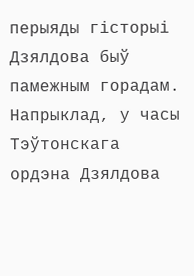перыяды гісторыі Дзялдова быў памежным горадам. Напрыклад, у часы Тэўтонскага ордэна Дзялдова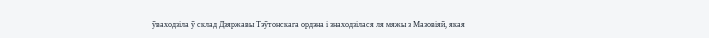ўваходзіла ў склад Дзяржавы Тэўтонскага ордэна і знаходзілася ля мяжы з Мазовіяй, якая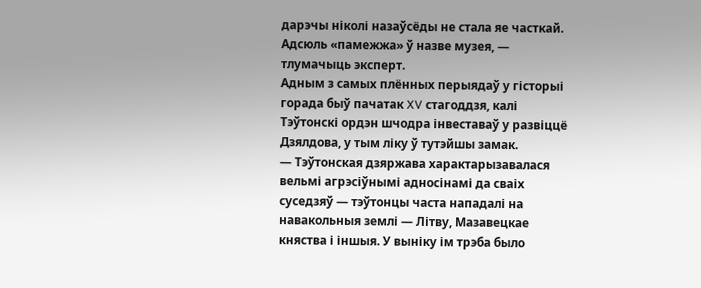дарэчы ніколі назаўсёды не стала яе часткай. Адсюль «памежжа» ў назве музея, — тлумачыць эксперт.
Адным з самых плённых перыядаў у гісторыі горада быў пачатак XV стагоддзя, калі Тэўтонскі ордэн шчодра інвеставаў у развіццё Дзялдова, у тым ліку ў тутэйшы замак.
— Тэўтонская дзяржава характарызавалася вельмі агрэсіўнымі адносінамі да сваіх суседзяў — тэўтонцы часта нападалі на навакольныя землі — Літву, Мазавецкае княства і іншыя. У выніку ім трэба было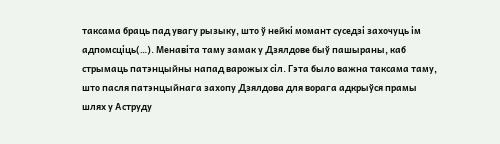таксама браць пад увагу рызыку, што ў нейкі момант суседзі захочуць ім адпомсціць(…). Менавіта таму замак у Дзялдове быў пашыраны, каб стрымаць патэнцыйны напад варожых сіл. Гэта было важна таксама таму, што пасля патэнцыйнага захопу Дзялдова для ворага адкрыўся прамы шлях у Аструду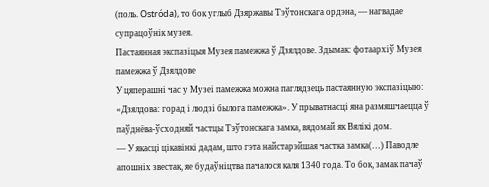(поль. Ostróda), то бок углыб Дзяржавы Тэўтонскага ордэна, — нагвадае супрацоўнік музея.
Пастаянная экспазіцыя Музея памежжа ў Дзялдове. Здымак: фотаархіў Музея памежжа ў Дзялдове
У цяперашні час у Музеі памежжа можна паглядзець пастаянную экспазіцыю: «Дзялдова: горад і людзі былога памежжа». У прыватнасці яна размяшчаецца ў паўднёва-ўсходняй частцы Тэўтонскага замка, вядомай як Вялікі дом.
— У якасці цікавінкі дадам, што гэта найстарэйшая частка замка(…) Паводле апошніх звестак, яе будаўніцтва пачалося каля 1340 года. То бок, замак пачаў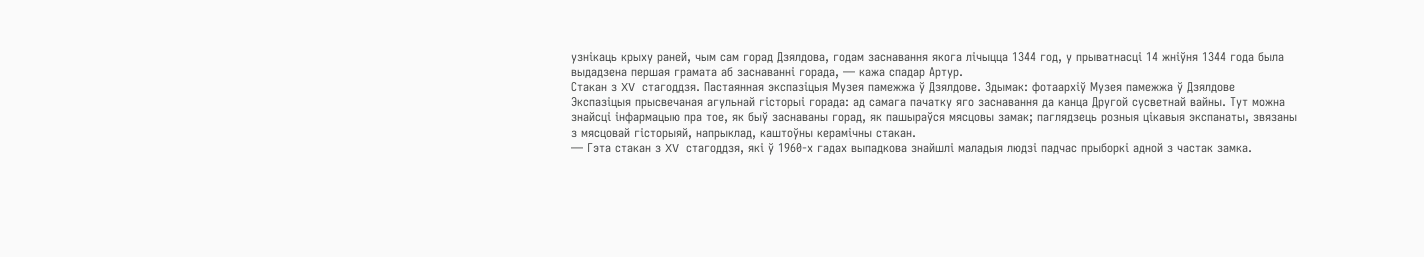узнікаць крыху раней, чым сам горад Дзялдова, годам заснавання якога лічыцца 1344 год, у прыватнасці 14 жніўня 1344 года была выдадзена першая грамата аб заснаванні горада, — кажа спадар Артур.
Cтакан з XV стагоддзя. Пастаянная экспазіцыя Музея памежжа ў Дзялдове. Здымак: фотаархіў Музея памежжа ў Дзялдове
Экспазіцыя прысвечаная агульнай гісторыі горада: ад самага пачатку яго заснавання да канца Другой сусветнай вайны. Тут можна знайсці інфармацыю пра тое, як быў заснаваны горад, як пашыраўся мясцовы замак; паглядзець розныя цікавыя экспанаты, звязаны з мясцовай гісторыяй, напрыклад, каштоўны керамічны стакан.
— Гэта стакан з XV стагоддзя, які ў 1960-х гадах выпадкова знайшлі маладыя людзі падчас прыборкі адной з частак замка.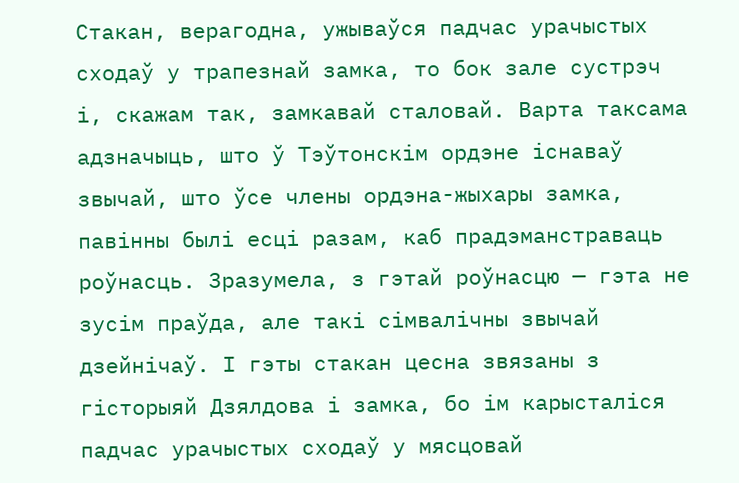Стакан, верагодна, ужываўся падчас урачыстых сходаў у трапезнай замка, то бок зале сустрэч і, скажам так, замкавай сталовай. Варта таксама адзначыць, што ў Тэўтонскім ордэне існаваў звычай, што ўсе члены ордэна-жыхары замка, павінны былі есці разам, каб прадэманстраваць роўнасць. Зразумела, з гэтай роўнасцю — гэта не зусім праўда, але такі сімвалічны звычай дзейнічаў. І гэты стакан цесна звязаны з гісторыяй Дзялдова і замка, бо ім карысталіся падчас урачыстых сходаў у мясцовай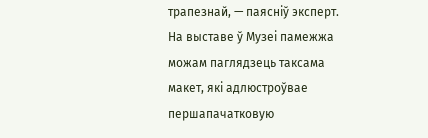трапезнай, — паясніў эксперт.
На выставе ў Музеі памежжа можам паглядзець таксама макет, які адлюстроўвае першапачатковую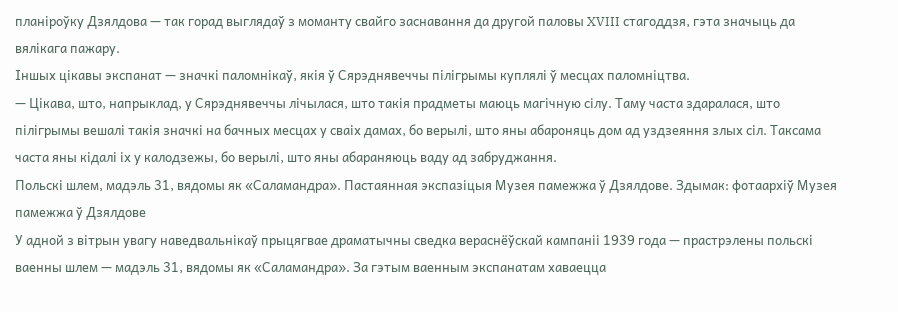планіроўку Дзялдова — так горад выглядаў з моманту свайго заснавання да другой паловы XVIII стагоддзя, гэта значыць да вялікага пажару.
Іншых цікавы экспанат — значкі паломнікаў, якія ў Сярэднявеччы пілігрымы куплялі ў месцах паломніцтва.
— Цікава, што, напрыклад, у Сярэднявеччы лічылася, што такія прадметы маюць магічную сілу. Таму часта здаралася, што пілігрымы вешалі такія значкі на бачных месцах у сваіх дамах, бо верылі, што яны абароняць дом ад уздзеяння злых сіл. Таксама часта яны кідалі іх у калодзежы, бо верылі, што яны абараняюць ваду ад забруджання.
Польскі шлем, мадэль 31, вядомы як «Саламандра». Пастаянная экспазіцыя Музея памежжа ў Дзялдове. Здымак: фотаархіў Музея памежжа ў Дзялдове
У адной з вітрын увагу наведвальнікаў прыцягвае драматычны сведка вераснёўскай кампаніі 1939 года — прастрэлены польскі ваенны шлем — мадэль 31, вядомы як «Саламандра». За гэтым ваенным экспанатам хаваецца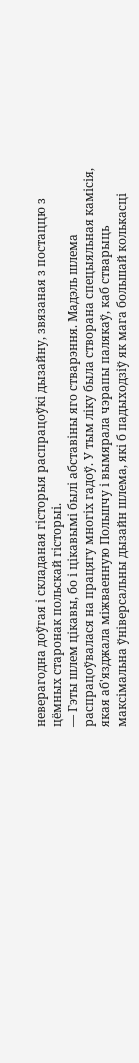неверагодна доўгая і складаная гісторыя распрацоўкі дызайну, звязаная з постаццю з цёмных старонак польскай гісторыі.
— Гэты шлем цікавы, бо і цікавымі былі абставіны яго стварэння. Мадэль шлема распрацоўвалася на працягу многіх гадоў. У тым ліку была створана спецыяльная камісія, якая аб'язджала міжваенную Польшчу і вымярала чэрапы палякаў, каб стварыць максімальна ўніверсальны дызайн шлема, які б падыходзіў як мага большай колькасці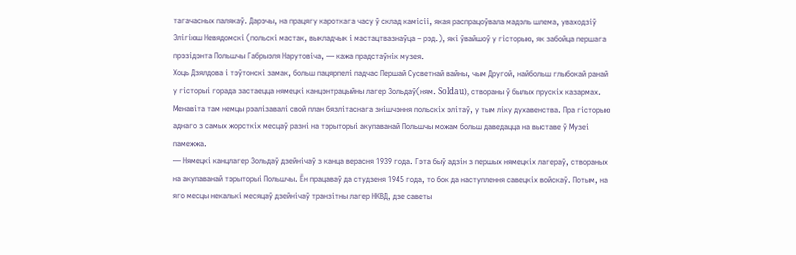тагачасных палякаў. Дарэчы, на працягу кароткага часу ў склад камісіі, якая распрацоўвала мадэль шлема, уваходзіў Элігіюш Невядомскі (польскі мастак, выкладчык і мастацтвазнаўца – рэд.), які ўвайшоў у гісторыю, як забойца першага прэзідэнта Польшчы Габрыэля Нарутовіча, — кажа прадстаўнік музея.
Хоць Дзялдова і тэўтонскі замак, больш пацярпелі падчас Першай Сусветнай вайны, чым Другой, найбольш глыбокай ранай у гісторыі горада застаецца нямецкі канцэнтрацыйны лагер Зольдаў(ням. Soldau), створаны ў былых прускіх казармах. Менавіта там немцы рэалізавалі свой план бязлітаснага знішчэння польскіх элітаў, у тым ліку духавенства. Пра гісторыю аднаго з самых жорсткіх месцаў разні на тэрыторыі акупаванай Польшчы можам больш даведацца на выставе ў Музеі памежжа.
— Нямецкі канцлагер Зольдаў дзейнічаў з канца верасня 1939 года. Гэта быў адзін з першых нямецкіх лагераў, створаных на акупаванай тэрыторыі Польшчы. Ён працаваў да студзеня 1945 года, то бок да наступлення савецкіх войскаў. Потым, на яго месцы некалькі месяцаў дзейнічаў транзітны лагер НКВД, дзе саветы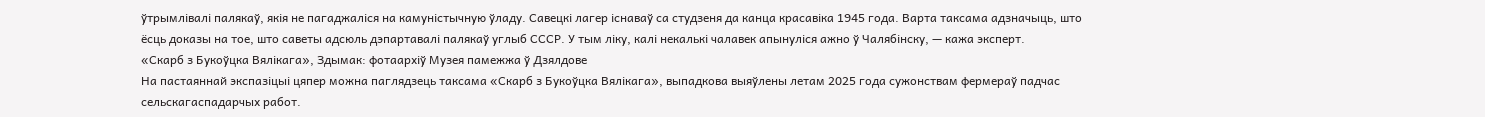ўтрымлівалі палякаў, якія не пагаджаліся на камуністычную ўладу. Савецкі лагер існаваў са студзеня да канца красавіка 1945 года. Варта таксама адзначыць, што ёсць доказы на тое, што саветы адсюль дэпартавалі палякаў углыб СССР. У тым ліку, калі некалькі чалавек апынуліся ажно ў Чалябінску, — кажа эксперт.
«Скарб з Букоўцка Вялікага», Здымак: фотаархіў Музея памежжа ў Дзялдове
На пастаяннай экспазіцыі цяпер можна паглядзець таксама «Скарб з Букоўцка Вялікага», выпадкова выяўлены летам 2025 года сужонствам фермераў падчас сельскагаспадарчых работ.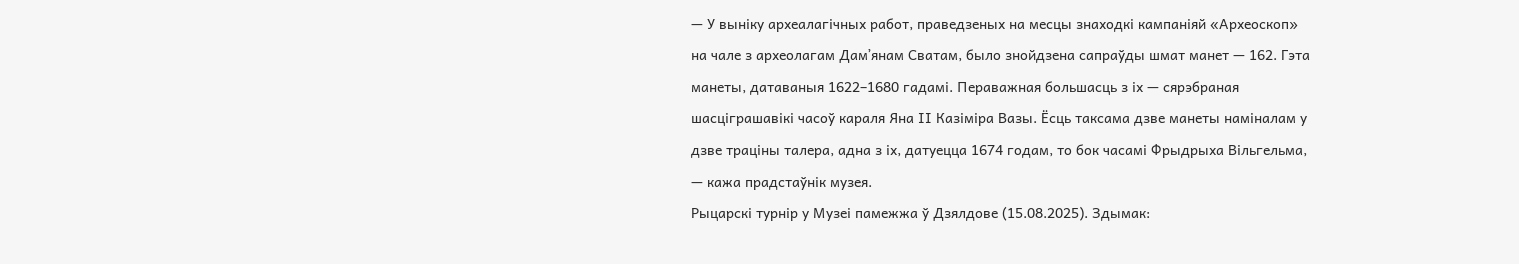— У выніку археалагічных работ, праведзеных на месцы знаходкі кампаніяй «Археоскоп» на чале з археолагам Дамʼянам Сватам, было знойдзена сапраўды шмат манет — 162. Гэта манеты, датаваныя 1622–1680 гадамі. Пераважная большасць з іх — сярэбраная шасціграшавікі часоў караля Яна ІІ Казіміра Вазы. Ёсць таксама дзве манеты наміналам у дзве траціны талера, адна з іх, датуецца 1674 годам, то бок часамі Фрыдрыха Вільгельма, — кажа прадстаўнік музея.
Рыцарскі турнір у Музеі памежжа ў Дзялдове (15.08.2025). Здымак: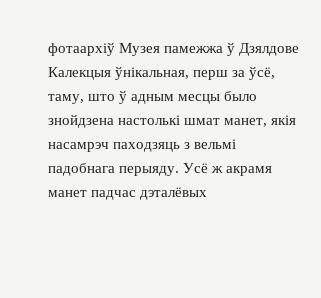фотаархіў Музея памежжа ў Дзялдове
Калекцыя ўнікальная, перш за ўсё, таму, што ў адным месцы было знойдзена настолькі шмат манет, якія насамрэч паходзяць з вельмі падобнага перыяду. Усё ж акрамя манет падчас дэталёвых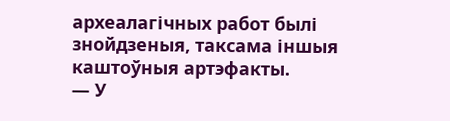археалагічных работ былі знойдзеныя, таксама іншыя каштоўныя артэфакты.
— У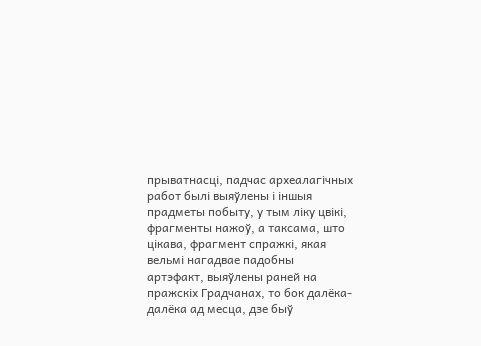прыватнасці, падчас археалагічных работ былі выяўлены і іншыя прадметы побыту, у тым ліку цвікі, фрагменты нажоў, а таксама, што цікава, фрагмент спражкі, якая вельмі нагадвае падобны артэфакт, выяўлены раней на пражскіх Градчанах, то бок далёка-далёка ад месца, дзе быў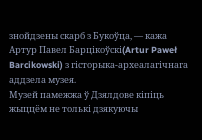знойдзены скарб з Букоўца, — кажа Артур Павел Барцікоўскі(Artur Paweł Barcikowski) з гісторыка-археалагічнага аддзела музея.
Музей памежжа ў Дзялдове кіпіць жыццём не толькі дзякуючы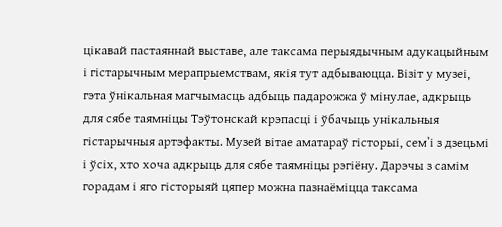цікавай пастаяннай выставе, але таксама перыядычным адукацыйным і гістарычным мерапрыемствам, якія тут адбываюцца. Візіт у музеі, гэта ўнікальная магчымасць адбыць падарожжа ў мінулае, адкрыць для сябе таямніцы Тэўтонскай крэпасці і ўбачыць унікальныя гістарычныя артэфакты. Музей вітае аматараў гісторыі, семʼі з дзецьмі і ўсіх, хто хоча адкрыць для сябе таямніцы рэгіёну. Дарэчы з самім горадам і яго гісторыяй цяпер можна пазнаёміцца таксама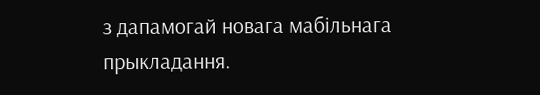з дапамогай новага мабільнага прыкладання.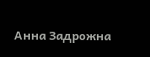Анна Задрожна